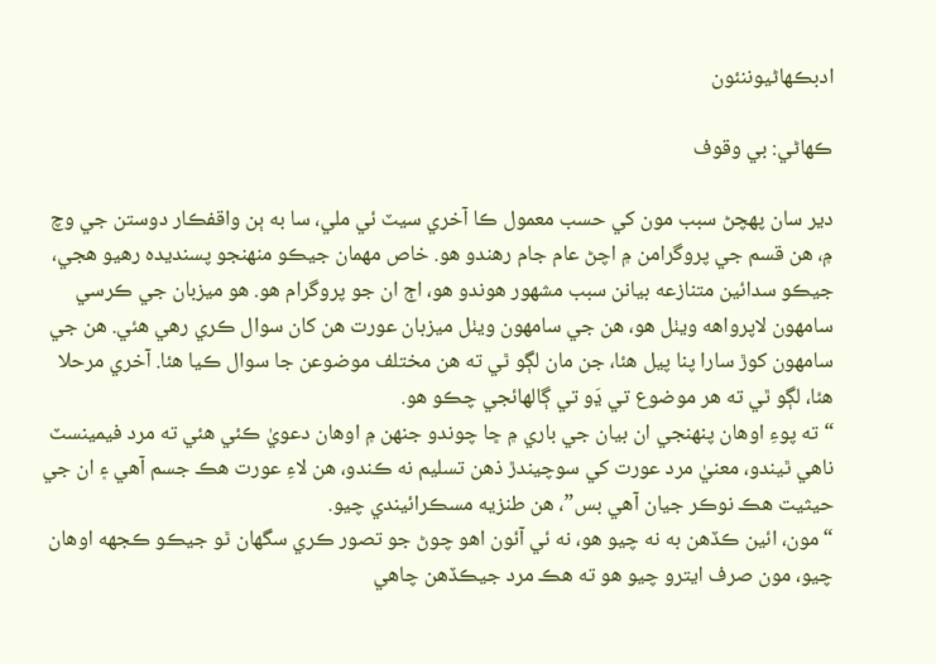ادبڪهاڻيوننئون

ڪهاڻي: بي وقوف

دير سان پهچڻ سبب مون کي حسب معمول ڪا آخري سيٽ ئي ملي، سا به ٻن واقفڪار دوستن جي وچ ۾، هن قسم جي پروگرامن ۾ اچڻ عام جام رهندو هو. خاص مهمان جيڪو منهنجو پسنديده رهيو هجي، جيڪو سدائين متنازعه بيانن سبب مشهور هوندو هو، اڄ ان جو پروگرام هو. هو ميزبان جي ڪرسي سامهون لاپرواهه ويٺل هو، هن جي سامهون ويٺل ميزبان عورت هن کان سوال ڪري رهي هئي. هن جي سامهون کوڙ سارا پنا پيل هئا، جن مان لڳو ٿي ته هن مختلف موضوعن جا سوال ڪيا هئا. آخري مرحلا هئا، لڳو ٿي ته هر موضوع تي ڍَو تي ڳالهائجي چڪو هو.
“ته پوءِ اوهان پنهنجي ان بيان جي باري ۾ ڇا چوندو جنهن ۾ اوهان دعويٰ ڪئي هئي ته مرد فيمينسٽ ناهي ٿيندو، معنيٰ مرد عورت کي سوچيندڙ ذهن تسليم نه ڪندو، هن لاءِ عورت هڪ جسم آهي ۽ ان جي حيثيت هڪ نوڪر جيان آهي بس”، هن طنزيه مسڪرائيندي چيو.
“مون، ائين ڪڏهن به نه چيو هو، نه ئي آئون اهو چوڻ جو تصور ڪري سگهان ٿو جيڪو ڪجهه اوهان چيو، مون صرف ايترو چيو هو ته هڪ مرد جيڪڏهن چاهي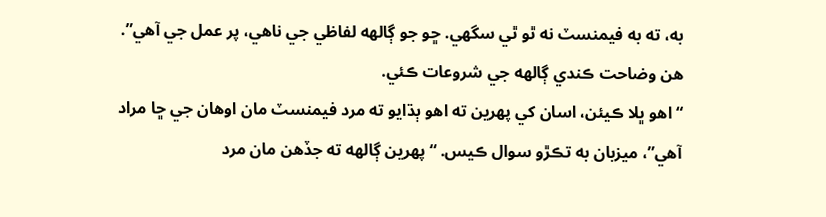به، ته به فيمنسٽ نه ٿو ٿي سگهي. ڇو جو ڳالهه لفاظي جي ناهي، پر عمل جي آهي”. هن وضاحت ڪندي ڳالهه جي شروعات ڪئي.
“اهو ڀلا ڪيئن، اسان کي پهرين ته اهو ٻڌايو ته مرد فيمنسٽ مان اوهان جي ڇا مراد آهي”، ميزبان به تڪڙو سوال ڪيس. “پهرين ڳالهه ته جڏهن مان مرد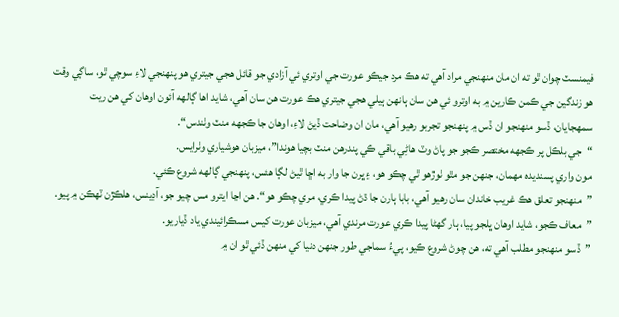فيمنسٽ چوان ٿو ته ان مان منهنجي مراد آهي ته هڪ مرد جيڪو عورت جي اوتري ئي آزادي جو قائل هجي جيتري هو پنهنجي لاءِ سوچي ٿو، ساڳي وقت هو زندگين جي ڪمن ڪارين ۾ به اوترو ئي هن سان ٻانهن ٻيلي هجي جيتري هڪ عورت هن سان آهي، شايد اها ڳالهه آئون اوهان کي هن ريت سمهجايان، ڏسو منهنجو ان ڏس ۾ پنهنجو تجربو رهيو آهي، مان ان وضاحت ڏيڻ لاءِ، اوهان جا ڪجهه منٽ وٺندس“.
“جي بلڪل پر ڪجهه مختصر ڪجو جو پاڻ وٽ هاڻِي باقي ڪي پندرهن منٽ بچيا هوندا”، ميزبان هوشياري وٺرايس.
مون واري پسنديده مهمان، جنهن جو مٿو ٺوڙهو ٿي چڪو هو، ۽ ڀرن جا وار به اڇا ٿيڻ لڳا هئس، پنهنجي ڳالهه شروع ڪئي.
”منهنجو تعلق هڪ غريب خاندان سان رهيو آهي، بابا ٻارن جا ڌڻ پيدا ڪري، مري چڪو هو“. هن اڃا ايترو مس چيو جو، آڊينس، هلڪڙن ٽهڪن ۾ پيو.
”معاف ڪجو، شايد اوهان ڀلجو پيا، ٻار گھڻا پيدا ڪري عورت مرندي آهي، ميزبان عورت کيس مسڪرائيندي ياد ڏياريو.
”ڏسو منهنجو مطلب آهي ته، هن چوڻ شروع ڪيو، پيءُ سماجي طور جنهن دنيا کي منهن ڏئي ٿو ان ۾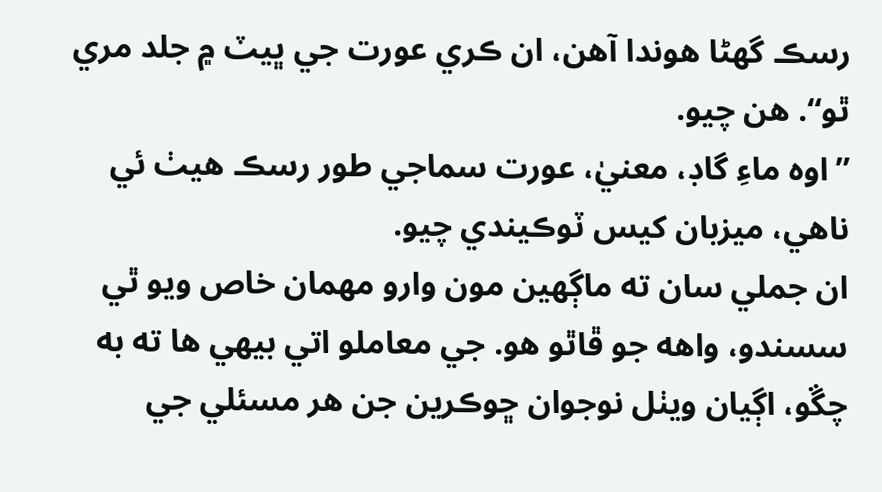رسڪ گھڻا هوندا آهن، ان ڪري عورت جي ڀيٽ ۾ جلد مري ٿو“. هن چيو.
”اوه ماءِ گاڊ، معنيٰ، عورت سماجي طور رسڪ هيٺ ئي ناهي، ميزبان کيس ٽوڪيندي چيو.
ان جملي سان ته ماڳهين مون وارو مهمان خاص ويو ٿي سسندو، واهه جو ڦاٿو هو. جي معاملو اتي بيهي ها ته به چڱو، اڳيان ويٺل نوجوان ڇوڪرين جن هر مسئلي جي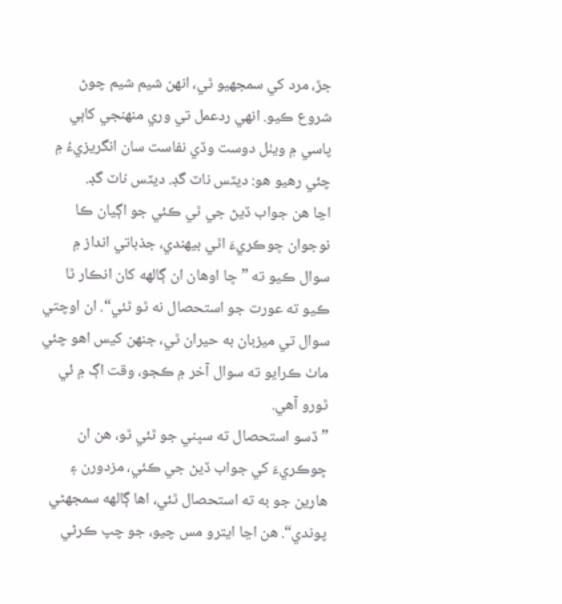جڙ، مرد کي سمجهيو ٿي، انهن شيم شيم چوڻ شروع ڪيو. انهي ردعمل تي وري منهنجي کاٻي پاسي ۾ ويٺل دوست وڏي نفاست سان انگريزيءُ ۾ چئي رهيو هو: ديٽس ناٽ گڊ. ديٽس ناٽ گڊ.
اڃا هن جواب ڏيڻ جي ٿي ڪئي جو اڳيان ڪا نوجوان ڇوڪريءَ اٿي بيهندي، جذباتي انداز ۾ سوال ڪيو ته ”ڇا اوهان ان ڳالهه کان انڪار ٿا ڪيو ته عورت جو استحصال نه ٿو ٿئي“. ان اوچتي سوال تي ميزبان به حيران ٿي، جنهن کيس اهو چئي ماٺ ڪرايو ته سوال آخر ۾ ڪجو، وقت اڳ ۾ ئي ٿورو آهي.
”ڏسو استحصال ته سڀني جو ٿئي ٿو، هن ان ڇوڪريءَ کي جواب ڏيڻ جي ڪئي، مزدورن ۽ هارين جو به ته استحصال ٿئي، اها ڳالهه سمجهڻي پوندي“. هن اڃا ايترو مس چيو، جو چپ ڪرڻي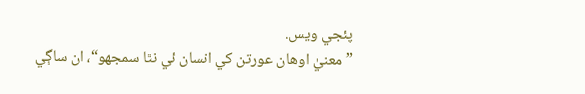پئجي ويس.
”معنيٰ اوهان عورتن کي انسان ئي نٿا سمجهو“، ان ساڳي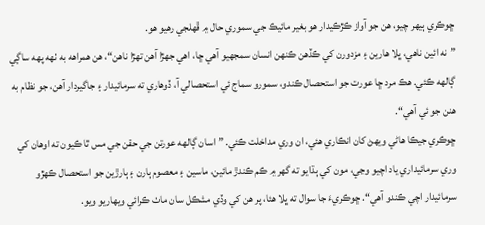ڇوڪري ٻيهر چيو، هن جو آواز ڪڙڪيدار هو بغير مائيڪ جي سموري حال ۾ ڦهلجي رهيو هو.
”نه ائين ناهي، ڀلا هارين ۽ مزدورن کي ڪڏهن ڪنهن انسان سمجهيو آهي ڇا، اهي جهڙا آهن تهڙا ناهن“، هن همراهه به ٺهه پهه ساڳي ڳالهه ڪئي. هڪ مرد ڇا عورت جو استحصال ڪندو، سمورو سماج ئي استحصالي آ، ڏوهاري ته سرمائيدار ۽ جاگيردار آهن، جو نظام به هنن جو ئي آهي“.
ڇوڪري جيڪا هاڻي ويهڻ کان انڪاري هئي، ان وري مداخلت ڪئي. ”اسان ڳالهه عورتن جي حقن جي مس ٿا ڪيون ته اوهان کي وري سرمائيداري ياد اچيو وڃي، مون کي ٻڌايو ته گھر ۾ ڪم ڪندڙ مائين، ماسين ۽ معصوم ٻارن ۽ ٻارڙين جو استحصال ڪهڙو سرمائيدار اچي ڪندو آهي“. ڇوڪريءَ جا سوال ته ڀلا هئا، پر هن کي وڏي مشڪل سان ماٺ ڪرائي ويهاريو ويو.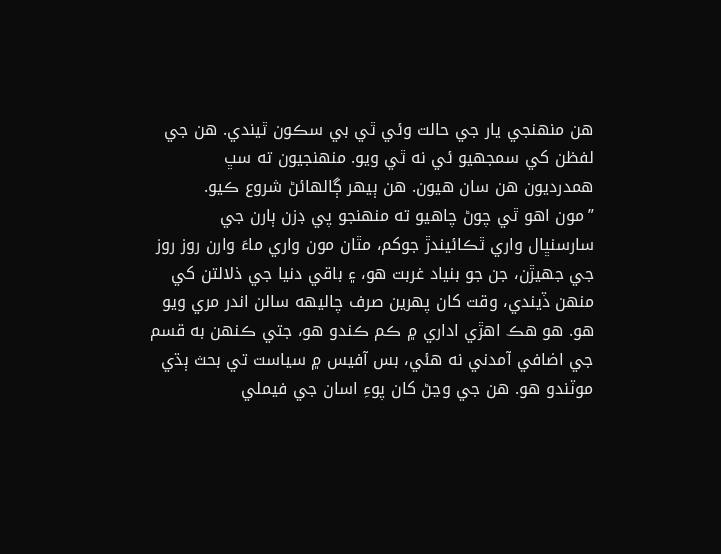هن منهنجي يار جي حالت وئي ٿي بي سڪون ٿيندي. هن جي لفظن کي سمجهيو ئي نه ٿي ويو. منهنجيون ته سڀ همدرديون هن سان هيون. هن ٻيهر ڳالهائڻ شروع ڪيو.
”مون اهو ٿي چوڻ چاهيو ته منهنجو پي ڊزن ٻارن جي سارسنڀال واري ٿڪائيندڙ جوکم، مٿان مون واري ماءَ وارن روز روز جي جهيڙن، جن جو بنياد غربت هو، ۽ باقي دنيا جي ذلالتن کي منهن ڏيندي، وقت کان پهرين صرف چاليهه سالن اندر مري ويو هو. هو هڪ اهڙي اداري ۾ ڪم ڪندو هو، جتي ڪنهن به قسم جي اضافي آمدني نه هئي، بس آفيس ۾ سياست تي بحث ٻڌي موٽندو هو. هن جي وڃڻ کان پوءِ اسان جي فيملي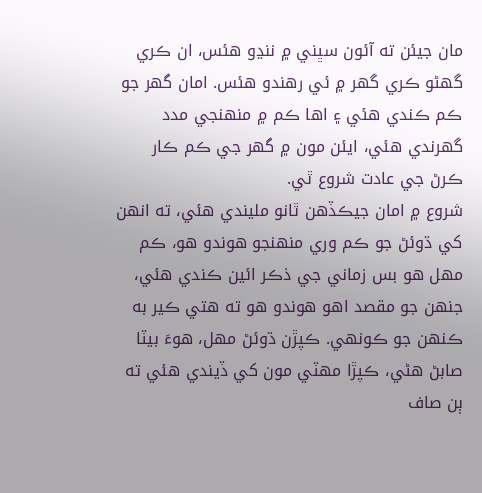مان جيئن ته آئون سڀني ۾ ننڍو هئس، ان ڪري گھڻو ڪري گهر ۾ ئي رهندو هئس. امان گهر جو ڪم ڪندي هئي ۽ اها ڪم ۾ منهنجي مدد گهرندي هئي، ايئن مون ۾ گھر جي ڪم ڪار ڪرڻ جي عادت شروع ٿي.
شروع ۾ امان جيڪڏهن ٿانو مليندي هئي، ته انهن کي ڌوئڻ جو ڪم وري منهنجو هوندو هو، ڪم مهل هو بس زماني جي ذڪر ائين ڪندي هئي، جنهن جو مقصد اهو هوندو هو ته هتي ڪير به ڪنهن جو ڪونهي. ڪپڙن ڌوئڻ مهل، هوءَ بيٽا صابڻ هڻي، ڪپڙا مهٽي مون کي ڏيندي هئي ته ٻن صاف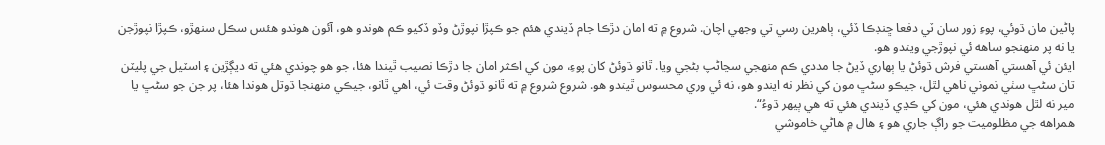پاڻين مان ڌوئي، پوءِ زور سان ٽي دفعا ڇنڊڪا ڏئي، ٻاهرين رسي تي وجهي اچان. شروع ۾ ته امان دڙڪا جام ڏيندي هئم جو ڪپڙا نپوڙڻ وڏو ڏکيو ڪم هوندو هو، آئون هوندو هئس سڪل سنهڙو، ڪپڙا نپوڙجن يا نه پر منهنجو ساهه ئي نپوڙجي ويندو هو.
ايئن ئي آهستي آهستي فرش ڌوئڻ يا ٻهاري ڏيڻ جا مددي ڪم منهجي سڃاڻپ بڻجي ويا. ٿانو ڌوئڻ کان پوءِ، مون کي اڪثر امان جا دڙڪا نصيب ٿيندا هئا، جو هو چوندي هئي ته ديڳڙين ۽ اسٽيل جي پليٽن تان سڻڀ سٺي نموني ناهي لٿل، جيڪو سڻڀ مون کي نظر نه ايندو هو، نه ئي وري محسوس ٿيندو هو. شروع شروع ۾ ته ٿانو ڌوئڻ وقت ئي، اهي ٿانو، جيڪي منهنجا ڌوتل هوندا هئا، پر جن جو سڻڀ يا مير نه لٿل هوندي هئي، مون کي ڪڍي ڏيندي هئي ته هي ٻيهر ڌوءُ“.
همراهه جي مظلوميت جو راڳ جاري هو ۽ هال ۾ هاڻي خاموشي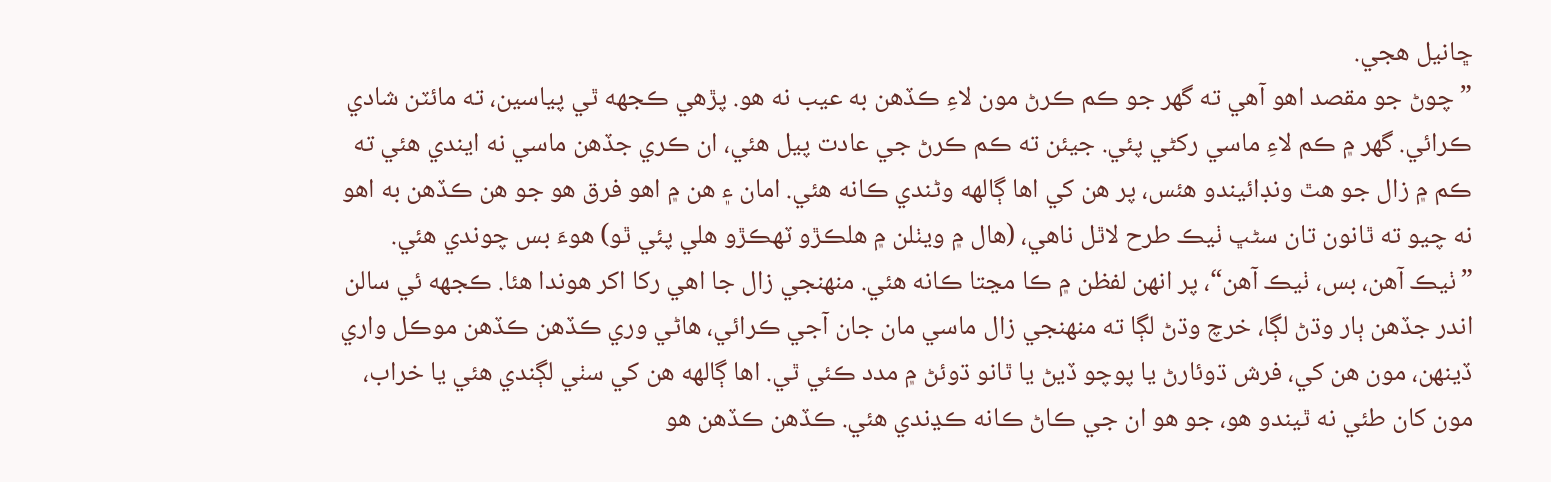ڇانيل هجي.
”چوڻ جو مقصد اهو آهي ته گھر جو ڪم ڪرڻ مون لاءِ ڪڏهن به عيب نه هو. پڙهي ڪجهه ٿي پياسين، ته مائٽن شادي ڪرائي. گھر ۾ ڪم لاءِ ماسي رکڻي پئي. جيئن ته ڪم ڪرڻ جي عادت پيل هئي، ان ڪري جڏهن ماسي نه ايندي هئي ته ڪم ۾ زال جو هٿ ونڊائيندو هئس، پر هن کي اها ڳالهه وڻندي ڪانه هئي. امان ۽ هن ۾ اهو فرق هو جو هن ڪڏهن به اهو نه چيو ته ٿانون تان سڻڀ ٺيڪ طرح لاٿل ناهي، (هال ۾ ويٺلن ۾ هلڪڙو ٽهڪڙو هلي پئي ٿو) هوءَ بس چوندي هئي. ”ٺيڪ آهن، بس، ٺيڪ آهن“، پر انهن لفظن ۾ ڪا مڃتا ڪانه هئي. منهنجي زال جا اهي رکا اکر هوندا هئا. ڪجهه ئي سالن اندر جڏهن ٻار وڌڻ لڳا، خرچ وڌڻ لڳا ته منهنجي زال ماسي مان جان آجي ڪرائي، هاڻي وري ڪڏهن ڪڏهن موڪل واري ڏينهن، مون هن کي، فرش ڌوئارڻ يا پوچو ڏيڻ يا ٿانو ڌوئڻ ۾ مدد ڪئي ٿي. اها ڳالهه هن کي سٺي لڳندي هئي يا خراب، مون کان طئي نه ٿيندو هو، جو هو ان جي ڪاڻ ڪانه ڪڍندي هئي. ڪڏهن ڪڏهن هو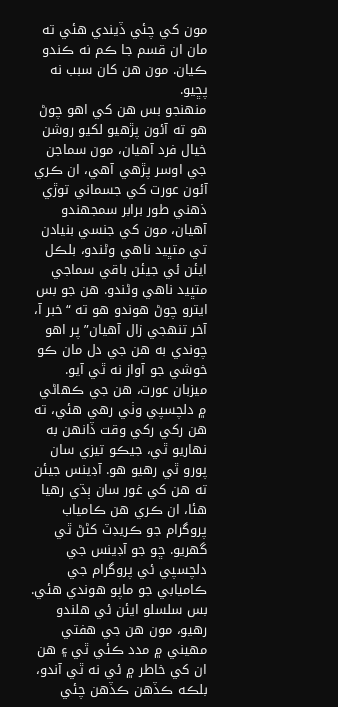مون کي چئي ڏيندي هئي ته مان ان قسم جا ڪم نه ڪندو ڪيان. مون هن کان سبب نه پڇيو.
منهنجو بس هن کي اهو چوڻ هو ته آئون پڙهيو لکيو روشن خيال فرد آهيان، مون سماجن جي اوسر پڙهي آهي، ان ڪري آئون عورت کي جسماني توڙي ذهني طور برابر سمجهندو آهيان، مون کي جنسي بنيادن تي متڀيد ناهي وڻندو، بلڪل ايئن ئي جيئن باقي سماجي متڀيد ناهي وڻندو. هن جو بس ايترو چوڻ هوندو هو ته “خبر آ، آخر تنهجي زال آهيان” پر اهو چوندي به هن جي دل مان ڪو خوشي جو آواز نه ٿي آيو.
ميزبان عورت، هن جي ڪهاڻي ۾ دلچسپي وٺي رهي هئي، ته هن رکي رکي وقت ڏانهن به نهاريو ٿي، جيڪو تيزي سان پورو ٿي رهيو هو. آڊينس جيئن ته هن کي غور سان ٻڌي رهيا هئا، ان ڪري هن ڪامياب پروگرام جو ڪريڊٽ کڻڻ ٿي گهريو. ڇو جو آڊينس جي دلچسپي ئي پروگرام جي ڪاميابي جو ماپو هوندي هئي.
بس سلسلو ايئن ئي هلندو رهيو، مون هن جي هفتي مهيني ۾ مدد ڪئي ٿي ۽ هن ان کي خاطر ۾ ئي نه ٿي آندو، بلڪه ڪڏهن ڪڏهن چئي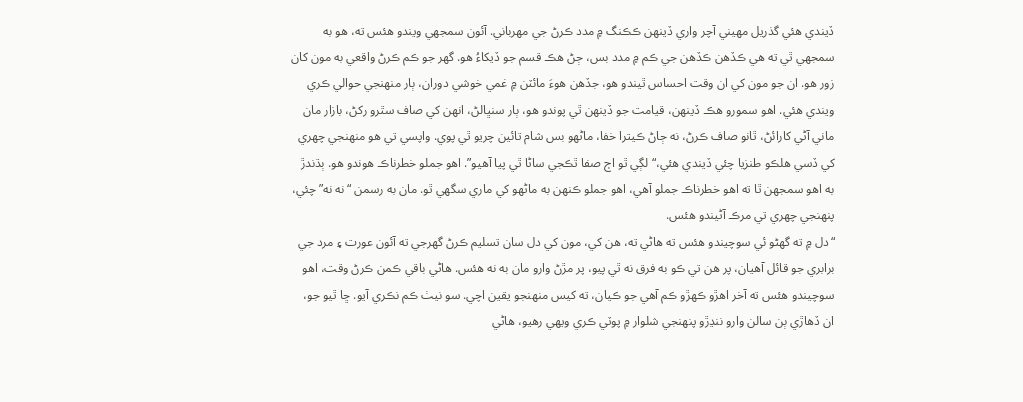ڏيندي هئي گذريل مهيني آچر واري ڏينهن ڪڪنگ ۾ مدد ڪرڻ جي مهرباني. آئون سمجهي ويندو هئس ته، هو به سمجهي ٿي ته هي ڪڏهن ڪڏهن جي ڪم ۾ مدد بس، ڄڻ هڪ قسم جو ڏيکاءُ هو. گھر جو ڪم ڪرڻ واقعي به مون کان زور هو. ان جو مون کي ان وقت احساس ٿيندو هو، جڏهن هوءَ مائٽن ۾ غمي خوشي دوران، ٻار منهنجي حوالي ڪري ويندي هئي. اهو سمورو هڪ ڏينهن، قيامت جو ڏينهن ٿي پوندو هو، ٻار سنڀالڻ، انهن کي صاف سٿرو رکڻ، بازار مان ماني آڻي کارائڻ، ٿانو صاف ڪرڻ، نه ڄاڻ ڪيترا خفا، ماڻهو بس شام تائين چريو ٿي پوي. واپسي تي هو منهنجي چهري کي ڏسي هلڪو طنزيا چئي ڏيندي هئي،“ لڳي ٿو اڄ صفا ٿڪجي ساڻا ٿي پيا آهيو”. اهو جملو خطرناڪ هوندو هو. ٻڌندڙ به اهو سمجهن ٿا ته اهو خطرناڪ جملو آهي، اهو جملو ڪنهن به ماڻهو کي ماري سگهي ٿو. مان به رسمن “نه نه” چئي، پنهنجي چهري تي مرڪ آڻيندو هئس.
“دل ۾ ته گھڻو ئي سوچيندو هئس ته هاڻي ته، هن کي، مون کي دل سان تسليم ڪرڻ گھرجي ته آئون عورت ۽ مرد جي برابري جو قائل آهيان، پر هن تي ڪو به فرق نه ٿي پيو، پر مڙڻ وارو مان به نه هئس. هاڻي باقي ڪمن ڪرڻ وقت، اهو سوچيندو هئس ته آخر اهڙو ڪهڙو ڪم آهي جو ڪيان، ته کيس منهنجو يقين اچي. سو نيٺ ڪم نڪري آيو. ڇا ٿيو جو، ان ڏهاڙي ٻن سالن وارو ننڍڙو پنهنجي شلوار ۾ پوٽي ڪري ويهي رهيو، هاڻي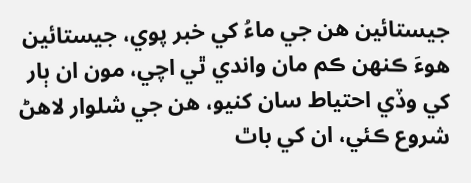جيستائين هن جي ماءُ کي خبر پوي، جيستائين هوءَ ڪنهن ڪم مان واندي ٿي اچي، مون ان ٻار کي وڏي احتياط سان کنيو، هن جي شلوار لاهڻ شروع ڪئي، ان کي باٿ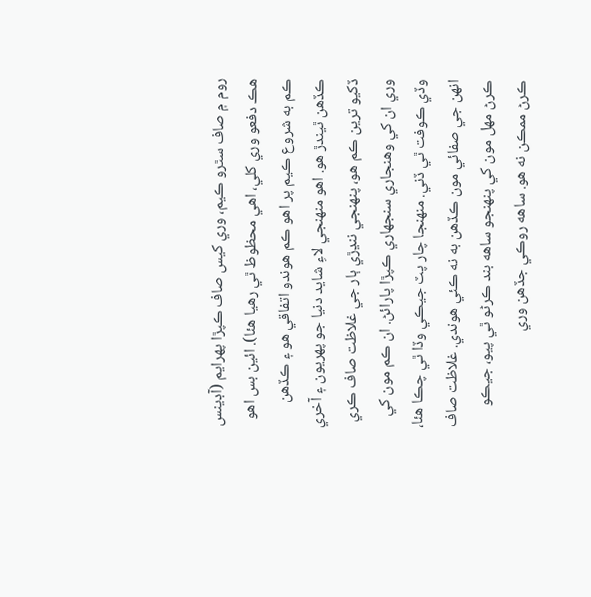روم ۾ صاف سٿرو ڪيم، وري کيس صاف ڪپڙا پهرايم (آڊينس هڪ دفعو وري کلي، اهي محظوظ ٿي رهيا هئا). ائين بس اهو ڪم به شروع ڪيم پر اهو ڪم هوندو اتفاقي هو ۽ ڪڏهن ڪڏهن ٿيندڙ هو. اهو منهنجي لاءِ شايد دنيا جو پهريون ۽ آخري ڏکيو ترين ڪم هو، پنهنجي ننڍڙي ٻار جي غلاظت صاف ڪري وري ان کي وهنجاري سنجهاري ڪپڙا پارائڻ. ان ڪم مون کي وڏي ڪوفت ٿي ڏني. منهنجا چار پٽ جيڪي وڏا ٿي چڪا هئا، انهن جي صفائي مون ڪڏهن به نه ڪئي هوندي. غلاظت صاف ڪرڻ مهل مون کي پنهنجو ساهه بند ڪرڻو ٿي پيو، جيڪو ڪرڻ ممڪن نه هو. ساهه روڪي جڏهن وري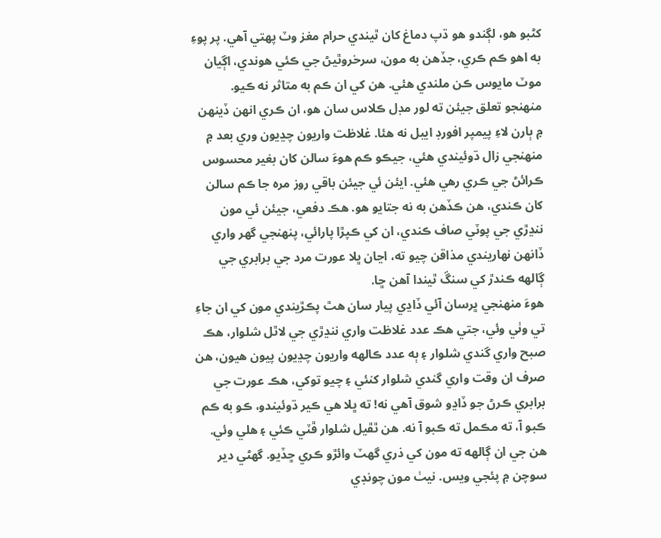کڻبو هو، لڳندو هو ڌپ دماغ کان ٿيندي حرام مغز وٽ پهتي آهي. پر پوءِ به اهو ڪم ڪري، جڏهن به مون، سرخروٿيڻ جي ڪئي هوندي، اڳيان موٽ مايوس ڪن ملندي هئي. هن کي ان ڪم به متاثر نه ڪيو. منهنجو تعلق جيئن ته لور مڊل ڪلاس سان هو، ان ڪري انهن ڏينهن ۾ ٻارن لاءِ پيمپر افورڊ ايبل نه هئا. غلاظت واريون چڍيون وري بعد ۾ منهنجي زال ڌوئيندي هئي، جيڪو ڪم هوءَ سالن کان بغير محسوس ڪرائڻ جي ڪري رهي هئي. ايئن ئي جيئن باقي روز مره جا ڪم سالن کان ڪندي، هن ڪڏهن به نه جتايو هو. هڪ دفعي، جيئن ئي مون ننڍڙي جي پوٽي صاف ڪندي، ان کي ڪپڙا پارائي، پنهنجي گھر واري ڏانهن نهاريندي مذاقن چيو ته، اڃان ڀلا عورت مرد جي برابري جي ڳالهه ڪندڙ کي سنڱ ٿيندا آهن ڇا.
هوءَ منهنجي ڀرسان آئي ڏاڍي پيار سان هٿ پڪڙيندي مون کي ان جاءِ تي وٺي وئي، جتي هڪ عدد غلاظت واري ننڍڙي جي لاٿل شلوار، هڪ صبح واري گندي شلوار ۽ ٻه عدد ڪالهه واريون چڍيون پيون هيون، هن صرف ان وقت واري گندي شلوار کنئي ۽ چيو توکي، هڪ عورت جي برابري ڪرڻ جو ڏاڍو شوق آهي نه! ته ڀلا هي ڪير ڌوئيندو، ڪو به ڪم ڪبو آ، ته مڪمل ته ڪبو آ نه. هن ٿڦيل شلوار ڦٽي ڪئي ۽ هلي وئي. هن جي ان ڳالهه ته مون کي ذري گھٽ وائڙو ڪري ڇڏيو. گھڻي دير سوچن ۾ پئجي ويس. نيٺ مون چونڊي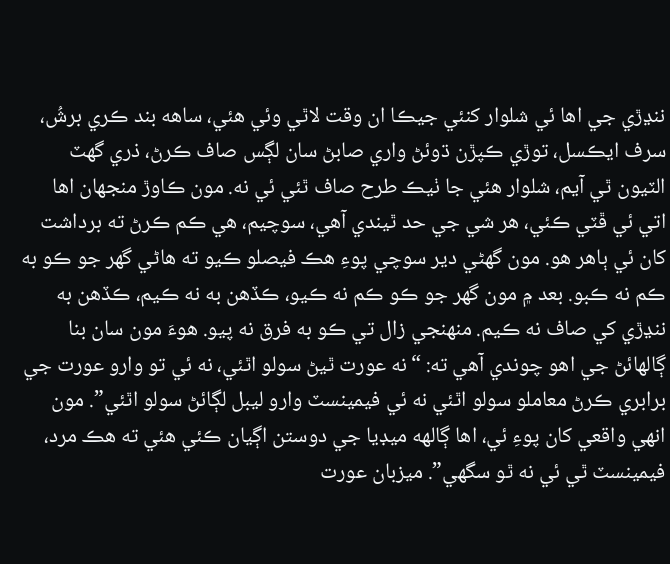ننڍڙي جي اها ئي شلوار کنئي جيڪا ان وقت لاٿي وئي هئي، ساهه بند ڪري برشُ، سرف ايڪسل، توڙي ڪپڙن ڌوئڻ واري صابڻ سان لڳس صاف ڪرڻ، ذري گھٽ الٽيون ٿي آيم، شلوار هئي جا ٺيڪ طرح صاف ٿئي ئي نه. مون ڪاوڙ منجهان اها اتي ئي ڦٽي ڪئي، هر شي جي حد ٿيندي آهي، سوچيم، هي ڪم ڪرڻ ته برداشت کان ئي ٻاهر هو. مون گھڻي دير سوچي پوءِ هڪ فيصلو ڪيو ته هاڻي گھر جو ڪو به ڪم نه ڪبو. بعد ۾ مون گهر جو ڪو ڪم نه ڪيو، ڪڏهن به نه ڪيم، ڪڏهن به ننڍڙي کي صاف نه ڪيم. منهنجي زال تي ڪو به فرق نه پيو. هوءَ مون سان بنا ڳالهائڻ جي اهو چوندي آهي ته: “نه عورت ٿيڻ سولو اٿئي، نه ئي تو وارو عورت جي برابري ڪرڻ معاملو سولو اٿئي نه ئي فيمينسٽ وارو ليبل لڳائڻ سولو اٿئي”. مون انهي واقعي کان پوءِ ئي، اها ڳالهه ميڊيا جي دوستن اڳيان ڪئي هئي ته هڪ مرد، فيمينسٽ ٿي ئي نه ٿو سگهي”. ميزبان عورت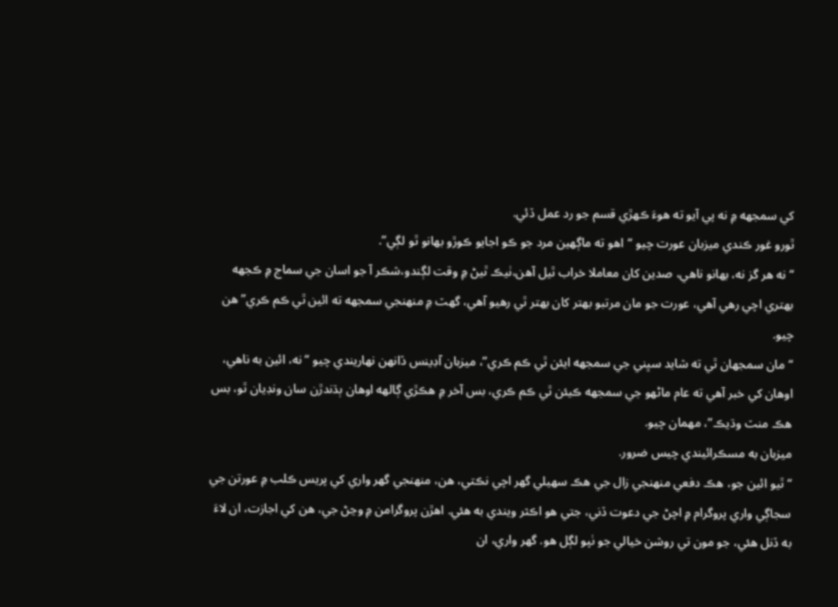کي سمجهه ۾ نه پي آيو ته هوءَ ڪهڙي قسم جو رد عمل ڏئي.
ٿورو غور ڪندي ميزبان عورت چيو “اهو ته ماڳهين مرد جو ڪو اجايو ڪوڙو بهانو ٿو لڳي”.
“نه هر گز نه، بهانو ناهي، صدين کان معاملا خراب ٿيل آهن،ٺيڪ ٿيڻ ۾ وقت لڳندو،شڪر آ جو اسان جي سماج ۾ ڪجهه بهتري اچي رهي آهي، عورت جو مان مرتبو بهتر کان بهتر ٿي رهيو آهي، گھٽ ۾ منهنجي سمجهه ته ائين ٿي ڪم ڪري”هن چيو.
“مان سمجهان ٿي ته شايد سڀني جي سمجهه ايئن ٿي ڪم ڪري”، ميزبان آڊينس ڏانهن نهاريندي چيو “نه، ائين به ناهي، اوهان کي خبر آهي ته عام ماڻهو جي سمجهه ڪيئن ٿي ڪم ڪري، بس آخر ۾ هڪڙي ڳالهه اوهان ٻڌندڙن سان ونڊيان ٿو، بس هڪ منٽ وڌيڪ”، مهمان چيو.
ميزبان به مسڪرائيندي چيس ضرور.
“ٿيو ائين جو، هڪ دفعي منهنجي زال جي هڪ سهيلي گهر اچي نڪتي، هن، منهنجي گھر واري کي پريس ڪلب ۾ عورتن جي سجاڳي واري پروگرام ۾ اچڻ جي دعوت ڏني، جتي هو اڪثر ويندي به هئي. اهڙن پروگرامن ۾ وڃڻ جي، هن کي اجازت، ان لاءَ به ڏنل هئي، جو مون تي روشن خيالي جو ٺپو لڳل هو. گھر واري، ان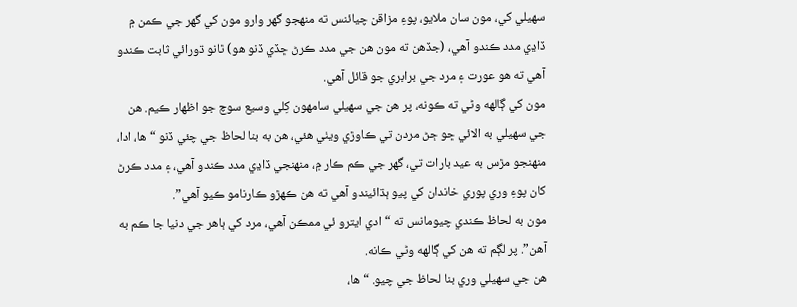سهيلي کي، مون سان ملايو، پوءِ مزاقن چيائنس ته منهجو گھر وارو مون کي گهر جي ڪمن ۾ ڏاڍي مدد ڪندو آهي، (جڏهن ته مون هن جي مدد ڪرڻ ڇڏي ڏنو هو) ٿانو ڌورائي ثابت ڪندو آهي ته هو عورت ۽ مرد جي برابري جو قائل آهي.
مون کي ڳالهه وڻي ته ڪونه، پر هن جي سهيلي سامهون کِلي وسيع سوچ جو اظهار ڪيم. هن جي سهيلي به الائي ڇو ڄڻ مردن تي ڪاوڙي ويٺي هئي، هن به بنا لحاظ جي چئي ڏنو “ها، ادا، منهنجو مڙس به عيد بارات تي، گھر جي ڪم ڪار ۾، منهنجي ڏاڍي مدد ڪندو آهي، ۽ مدد ڪرڻ کان پوءِ وري پوري خاندان کي پيو ٻڌائيندو آهي ته هن ڪهڙو ڪارنامو ڪيو آهي”.
مون به لحاظ ڪندي چيومانس ته “ادي ايترو ئي ممڪن آهي، مرد کي ٻاهر جي دنيا جا ڪم به آهن”. پر لڳم ته هن کي ڳالهه وڻي ڪانه.
هن جي سهيلي وري بنا لحاظ جي چيو. “ها،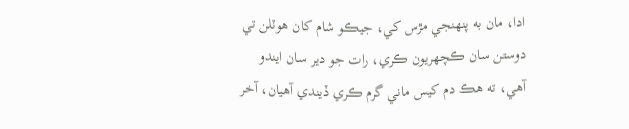ادا، مان به پنهنجي مڙس کي، جيڪو شام کان هوٽلن تي دوستن سان ڪچهريون ڪري، رات جو دير سان ايندو آهي، ته هڪ دم کيس ماني گرم ڪري ڏيندي آهيان، آخر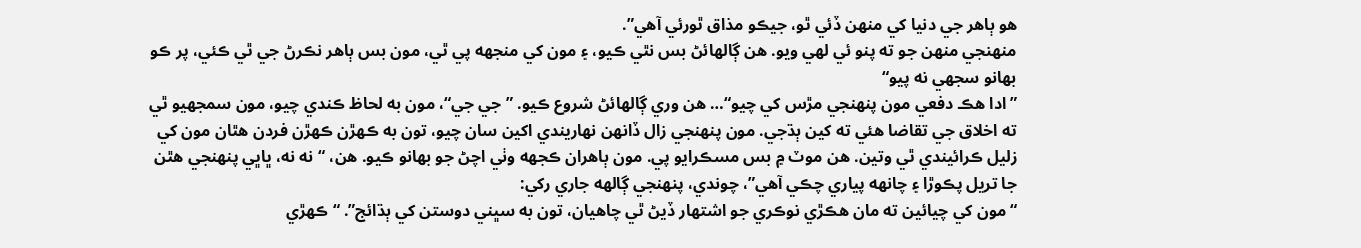هو ٻاهر جي دنيا کي منهن ڏئي ٿو، جيڪو مذاق ٿورئي آهي”.
منهنجي منهن جو ته پنو ئي لهي ويو. هن ڳالهائڻ بس نٿي ڪيو، ۽ مون کي منجهه پي ٿي، مون بس ٻاهر نڪرڻ جي ٿي ڪئي، پر ڪو بهانو سجهي نه پيو“
”ادا هڪ دفعي مون پنهنجي مڙس کي چيو“… هن وري ڳالهائڻ شروع ڪيو. ”جي جي“، مون به لحاظ ڪندي چيو، مون سمجهيو ٿي ته اخلاق جي تقاضا هئي ته کين ٻڌجي. مون پنهنجي زال ڏانهن نهاريندي اکين سان چيو، تون به ڪهڙن ڪهڙن فردن هٿان مون کي زليل ڪرائيندي ٿي وتين. هن موٽ ۾ بس مسڪرايو پي. مون ٻاهران ڪجهه وٺي اچڻ جو بهانو ڪيو. هن، “نه نه، ڀاڀي پنهنجي هٿن جا تريل پڪوڙا ۽ چانهه پياري چڪي آهي”، چوندي، پنهنجي ڳالهه جاري رکي:
“مون کي چيائين ته مان هڪڙي نوڪري جو اشتهار ڏيڻ ٿي چاهيان، تون به سڀني دوستن کي ٻڌائج”. “ڪهڙي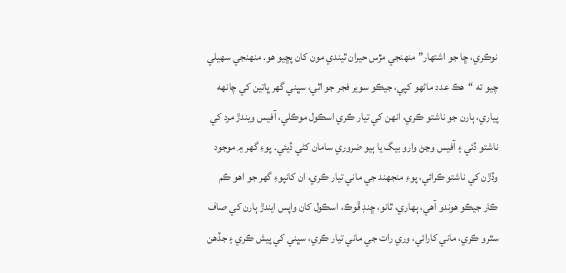نوڪري، ڇا جو اشتهار” منهنجي مڙس حيران ٿيندي مون کان پڇيو هو. منهنجي سهيلي چيو ته “هڪ عدد ماڻهو کپي، جيڪو سوير فجر جو اٿي، سڀني گھر ڀاتين کي چانهه پياري، ٻارن جو ناشتو ڪري، انهن کي تيار ڪري اسڪول موڪلي، آفيس ويندڙ مرد کي ناشتو ڏئي ۽ آفيس وڃڻ وارو بيگ يا ٻيو ضروري سامان کڻي ڏيئي. پوءِ گھر ۾ موجود وڏڙن کي ناشتو ڪرائي، پوءِ منجهند جي ماني تيار ڪري، ان کانپوءِ گهر جو اهو ڪم ڪار جيڪو هوندو آهي، ٻهاري، ٿانو، ڇنڊ ڦوڪ، اسڪول کان واپس ايندڙ ٻارن کي صاف سٿرو ڪري، ماني کارائي، وري رات جي ماني تيار ڪري، سڀني کي پيش ڪري ۽ جڏهن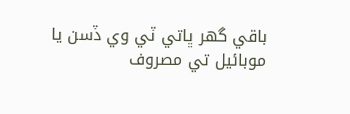باقي گهر ڀاتي ٽي وي ڏسن يا موبائيل تي مصروف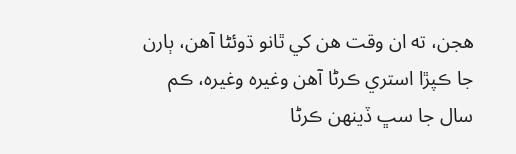هجن، ته ان وقت هن کي ٿانو ڌوئڻا آهن، ٻارن جا ڪپڙا استري ڪرڻا آهن وغيره وغيره، ڪم سال جا سڀ ڏينهن ڪرڻا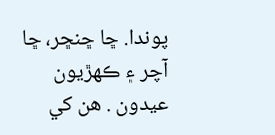پوندا. ڇا ڇنڇر، ڇا آچر ۽ ڪهڙيون عيدون . هن کي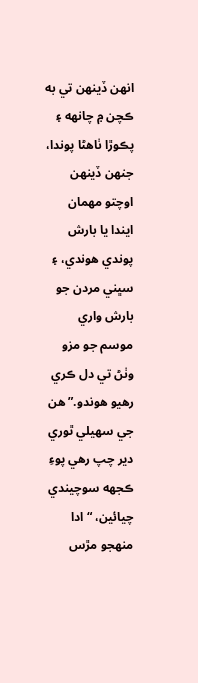انهن ڏينهن تي به ڪچن ۾ چانهه ۽ پڪوڙا ٺاهڻا پوندا، جنهن ڏينهن اوچتو مهمان ايندا يا بارش پوندي هوندي، ۽ سڀني مردن جو بارش واري موسم جو مزو وٺڻ تي دل ڪري رهيو هوندو.” هن جي سهيلي ٿوري دير چپ رهي پوءِ ڪجهه سوچيندي چيائين، “ادا منهجو مڙس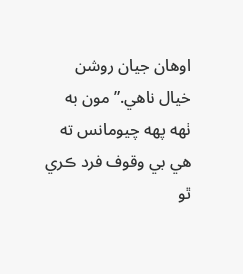اوهان جيان روشن خيال ناهي.” مون به ٺهه پهه چيومانس ته هي بي وقوف فرد ڪري ٿو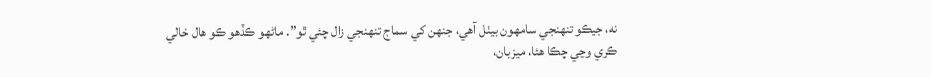نه، جيڪو تنهنجي سامهون بيٺل آهي، جنهن کي سماج تنهنجي زال چئي ٿو”. ماڻهو ڪڏهو ڪو هال خالي ڪري وڃي چڪا هئا، ميزبان،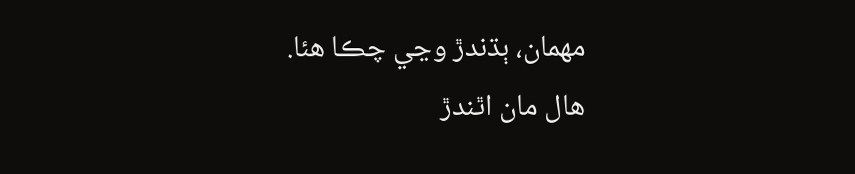مهمان، ٻڌندڙ وڃي چڪا هئا. هال مان اٿندڙ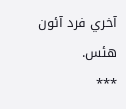آخري فرد آئون هئس.
***